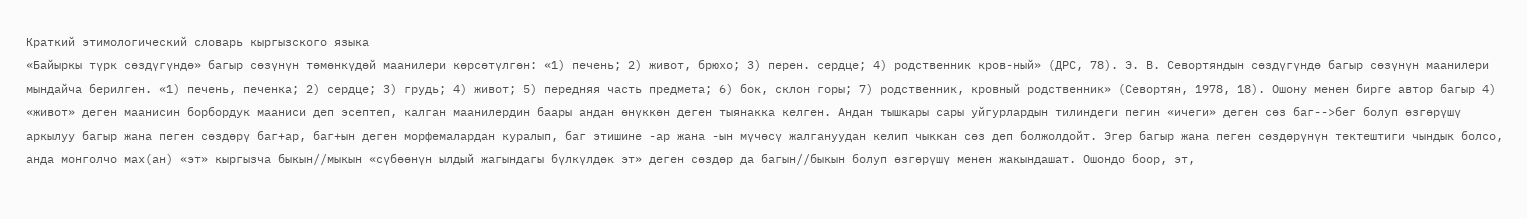Краткий этимологический словарь кыргызского языка
«Байыркы түрк сөздүгүндө» багыр сөзүнүн төмөнкүдөй маанилери көрсөтүлгөн: «1) печень; 2) живот, брюхо; 3) перен. сердце; 4) родственник кров-ный» (ДРС, 78). Э. В. Севортяндын сөздүгүндө багыр сөзүнүн маанилери мындайча берилген. «1) печень, печенка; 2) сердце; 3) грудь; 4) живот; 5) передняя часть предмета; 6) бок, склон горы; 7) родственник, кровный родственник» (Севортян, 1978, 18). Ошону менен бирге автор багыр 4) «живот» деген маанисин борбордук мааниси деп эсептеп, калган маанилердин баары андан өнүккөн деген тыянакка келген. Андан тышкары сары уйгурлардын тилиндеги пегин «ичеги» деген сөз баг-->бег болуп өзгөрүшү аркылуу багыр жана пеген сөздөрү баг+ар, баг+ын деген морфемалардан куралып, баг этишине -ар жана -ын мүчөсү жалгануудан келип чыккан сөз деп болжолдойт. Эгер багыр жана пеген сөздөрүнүн тектештиги чындык болсо, анда монголчо мах(ан) «эт» кыргызча быкын//мыкын «сүбөөнүн ылдый жагындагы бүлкүлдөк эт» деген сөздөр да багын//быкын болуп өзгөрүшү менен жакындашат. Ошондо боор, эт,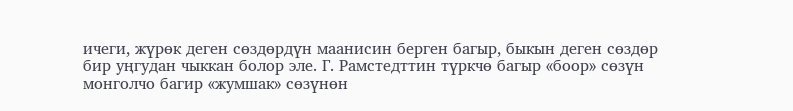ичеги, жүрөк деген сөздөрдүн маанисин берген багыр, быкын деген сөздөр бир уңгудан чыккан болор эле. Г. Рамстедттин түркчө багыр «боор» сөзүн монголчо багир «жумшак» сөзүнөн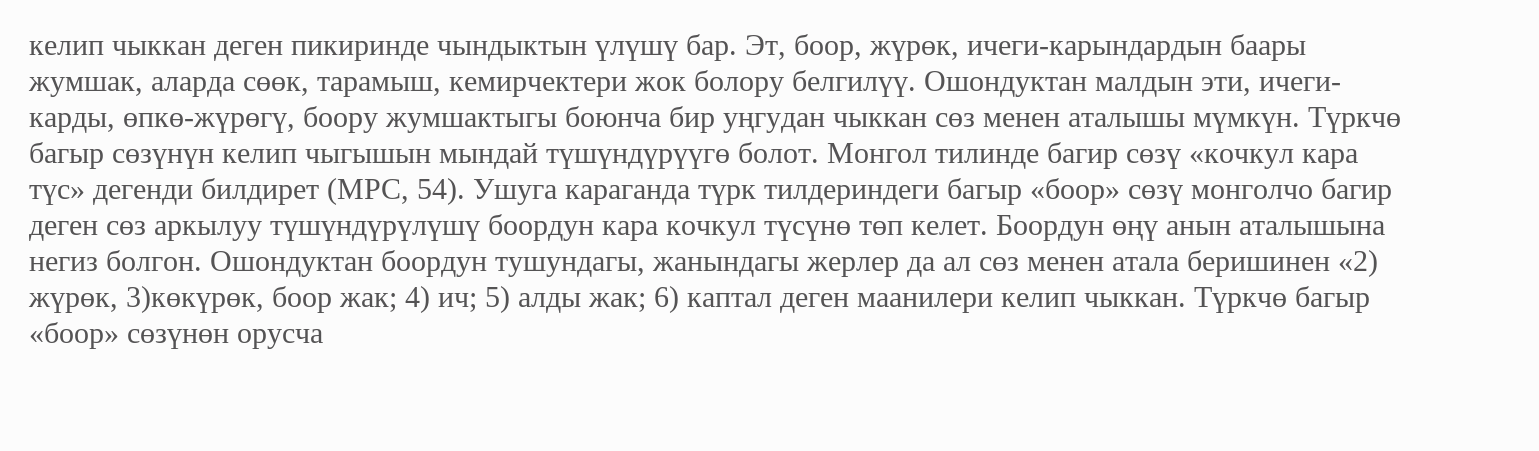келип чыккан деген пикиринде чындыктын үлүшү бар. Эт, боор, жүрөк, ичеги-карындардын баары жумшак, аларда сөөк, тарамыш, кемирчектери жок болору белгилүү. Ошондуктан малдын эти, ичеги-карды, өпкө-жүрөгү, боору жумшактыгы боюнча бир уңгудан чыккан сөз менен аталышы мүмкүн. Түркчө багыр сөзүнүн келип чыгышын мындай түшүндүрүүгө болот. Монгол тилинде багир сөзү «кочкул кара түс» дегенди билдирет (МРС, 54). Ушуга караганда түрк тилдериндеги багыр «боор» сөзү монголчо багир деген сөз аркылуу түшүндүрүлүшү боордун кара кочкул түсүнө төп келет. Боордун өңү анын аталышына негиз болгон. Ошондуктан боордун тушундагы, жанындагы жерлер да ал сөз менен атала беришинен «2) жүрөк, 3)көкүрөк, боор жак; 4) ич; 5) алды жак; 6) каптал деген маанилери келип чыккан. Түркчө багыр «боор» сөзүнөн орусча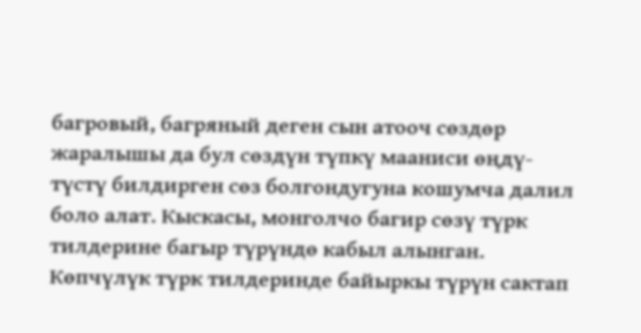багровый, багряный деген сын атооч сөздөр жаралышы да бул сөздүн түпкү мааниси өңдү-түстү билдирген сөз болгондугуна кошумча далил боло алат. Кыскасы, монголчо багир сөзү түрк тилдерине багыр түрүндө кабыл алынган. Көпчүлүк түрк тилдеринде байыркы түрүн сактап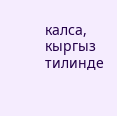калса, кыргыз тилинде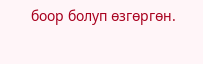боор болуп өзгөргөн.